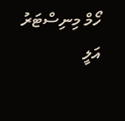ހޯމް މިނިސްޓަރު އަލީ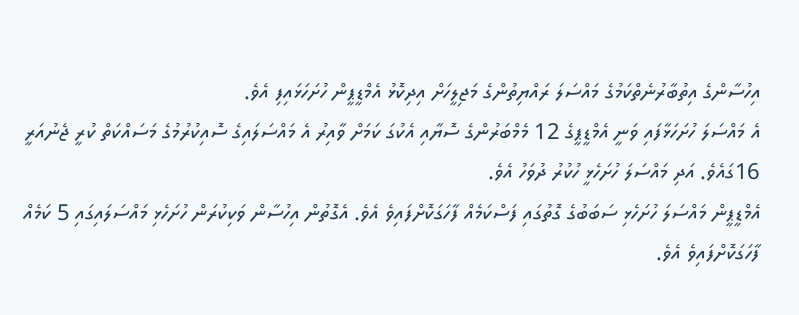އިހުސާންގެ އިތުބާރުނެތްކަމުގެ މައްސަލަ ރައްޔިތުންގެ މަޖިލީހަށް އިދިކޮޅު އެމްޑީޕީން ހުށަހަޅައިފި އެވެ.
އެ މައްސަލަ ހުށަހަޅާފައި ވަނީ އެމްޑީޕީގެ 12 މެމްބަރުންގެ ސޮޔާއި އެކުގަ ކަމަށް ވާއިރު އެ މައްސަލައިގެ ސޮއިކުރުމުގެ މަސައްކަތް ކުރީ ޖެނުއަރީ 16ގައެވެ. އަދި މައްސަލަ ހުށަހެޅީ ހުކުރު ދުވަހު އެވެ.
އެމްޑީޕީން މައްސަލަ ހުށަހެޅި ސަބަބުގެ ގޮތުގައި ފަސްކަމެއް ފާހަގަކޮށްފައިވެ އެވެ. އެގޮތުން އިހުސާން ވަކިކުރަން ހުށަހެޅި މައްސަލައިގައި 5 ކަމެއް ފާހަގަކޮށްފައިވެ އެވެ.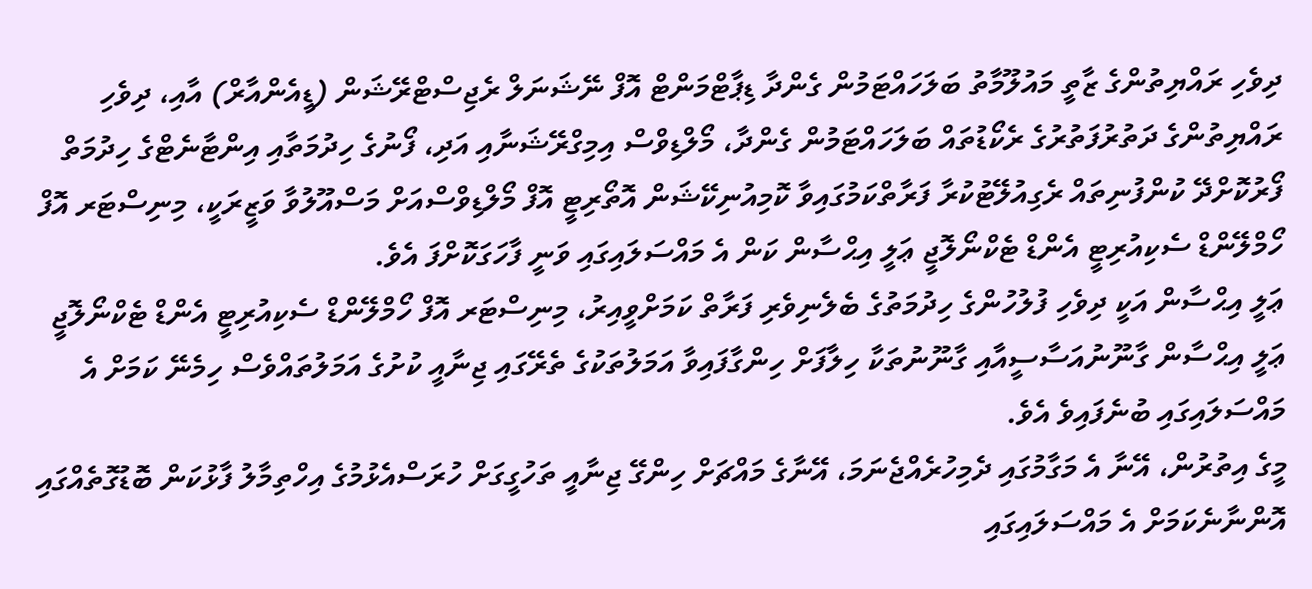ދިވެހި ރައްޔިތުންގެ ޒާތީ މައުލޫމާތު ބަލަހައްޓަމުން ގެންދާ ޑިޕާޓްމަންޓް އޮފް ނޭޝަނަލް ރެޖިސްޓްރޭޝަން (ޑީއެންއާރް) އާއި، ދިވެހި ރައްޔިތުންގެ ދަތުރުފަތުރުގެ ރެކޯޑުތައް ބަލަހައްޓަމުން ގެންދާ، މޯލްޑިވްސް އިމިގްރޭޝަނާއި އަދި، ފޯނުގެ ހިދުމަތާއި އިންޓާނެޓްގެ ހިދުމަތް ފޯރުކޮށްދޭ ކުންފުނިތައް ރެގިއުލޭޓުކުރާ ފަރާތްކަމުގައިވާ ކޮމިއުނިކޭޝަން އޮތޯރިޓީ އޮފް މޯލްޑިވްސްއަށް މަސްއޫލުވާ ވަޒީރަކީ، މިނިސްޓަރ އޮފް ހޯމްލޭންޑް ސެކިއުރިޓީ އެންޑް ޓެކްނޯލޮޖީ ޢަލީ އިޙްސާން ކަން އެ މައްސަލައިގައި ވަނީ ފާހަގަކޮށްފަ އެވެ.
ޢަލީ އިޙްސާން އަކީ ދިވެހި ފުލުހުންގެ ހިދުމަތުގެ ބެލެނިވެރި ފަރާތް ކަމަށްވީއިރު، މިނިސްޓަރ އޮފް ހޯމްލޭންޑް ސެކިއުރިޓީ އެންޑް ޓެކްނޯލޮޖީ ޢަލީ އިޙްސާން ގާނޫނުއަސާސީއާއި ގާނޫނުތަކާ ހިލާފަށް ހިންގާފައިވާ އަމަލުތަކުގެ ތެރޭގައި ޖިނާއީ ކުށުގެ އަމަލުތައްވެސް ހިމެނޭ ކަމަށް އެ މައްސަލައިގައި ބުނެފައިވެ އެވެ.
މީގެ އިތުރުން، އޭނާ އެ މަގާމުގައި ދެމިހުރެއްޖެނަމަ، އޭނާގެ މައްޗަށް ހިންގޭ ޖިނާއީ ތަހުގީގަށް ހުރަސްއެޅުމުގެ އިހްތިމާލު ފާޅުކަން ބޮޑުގޮތެއްގައި އޮންނާނެކަމަށް އެ މައްސަލައިގައި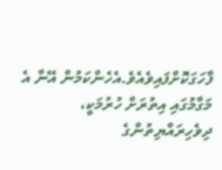ފާހަގަކޮށްފައިވެއެވެ.އެހެންކަމުން އޭނާ އެ މަގާމުގައި އިތުރަށް ހުރުމަކީ، ދިވެހިރައްޔިތުންގެ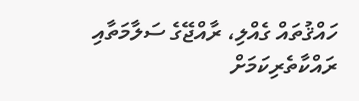ހައްޤުތައް ގެއްލި، ރާއްޖޭގެ ސަލާމަތާއި ރައްކާތެރިކަމަށް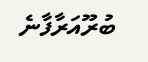ބުރޫއަރާފާނެ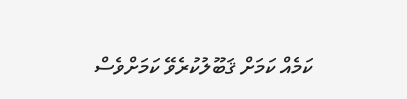ކަމެއް ކަމަށް ޤަބޫލުކުރެވޭ ކަމަށްވެސް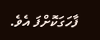ފާހަގަކޮށްފަ އެވެ.